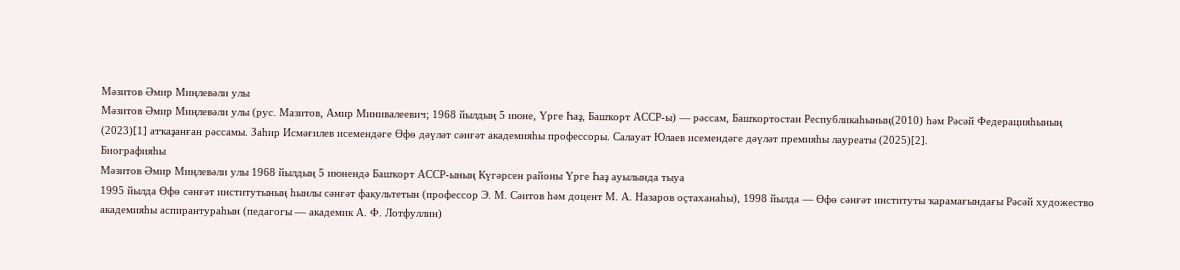Мәзитов Әмир Миңлевәли улы
Мәзитов Әмир Миңлевәли улы (рус. Мазитов, Амир Минивалеевич; 1968 йылдың 5 июне, Үрге Һаҙ, Башҡорт АССР-ы) — рәссам, Башҡортостан Республикаһының(2010) һәм Рәсәй Федерацияһының (2023)[1] атҡаҙанған рәссамы. Заһир Исмәғилев исемендәге Өфө дәүләт сәнғәт академияһы профессоры. Салауат Юлаев исемендәге дәүләт премияһы лауреаты (2025)[2].
Биографияһы
Мәзитов Әмир Миңлевәли улы 1968 йылдың 5 июнендә Башҡорт АССР-ының Күгәрсен районы Үрге Һаҙ ауылында тыуа
1995 йылда Өфө сәнғәт институтының һынлы сәнғәт факультетын (профессор Э. М. Сәитов һәм доцент М. А. Назаров оҫтаханаһы), 1998 йылда — Өфө сәнғәт институты ҡарамағындағы Рәсәй художество академияһы аспирантураһын (педагогы — академик А. Ф. Лотфуллин)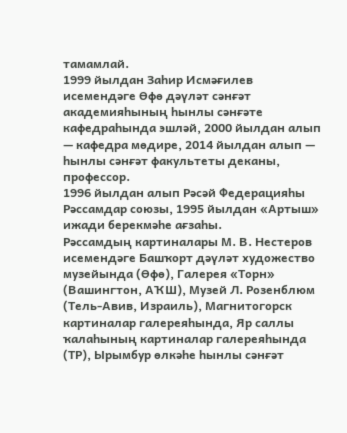тамамлай.
1999 йылдан Заһир Исмәғилев исемендәге Өфө дәүләт сәнғәт академияһының һынлы сәнғәте кафедраһында эшләй, 2000 йылдан алып — кафедра мөдире, 2014 йылдан алып — һынлы сәнғәт факультеты деканы, профессор.
1996 йылдан алып Рәсәй Федерацияһы Рәссамдар союзы, 1995 йылдан «Артыш» ижади берекмәһе ағзаһы.
Рәссамдың картиналары М. В. Нестеров исемендәге Башҡорт дәүләт художество музейында (Өфө), Галерея «Торн» (Вашингтон, АҠШ), Музей Л. Розенблюм (Тель-Авив, Израиль), Магнитогорск картиналар галереяһында, Яр саллы ҡалаһының картиналар галереяһында (ТР), Ырымбур өлкәһе һынлы сәнғәт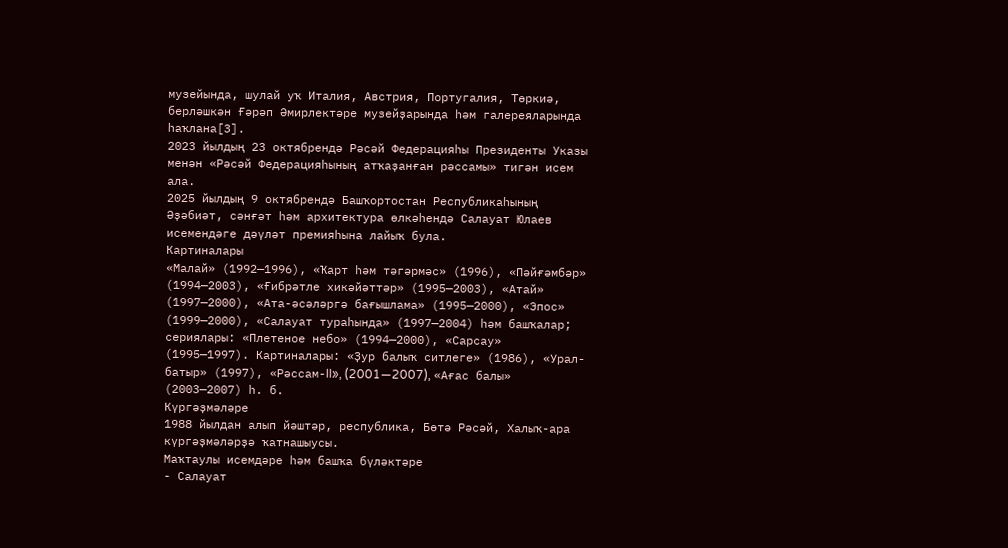музейында, шулай уҡ Италия, Австрия, Португалия, Төркиә, берләшкән Ғәрәп Әмирлектәре музейҙарында һәм галереяларында һаҡлана[3].
2023 йылдың 23 октябрендә Рәсәй Федерацияһы Президенты Указы менән «Рәсәй Федерацияһының атҡаҙанған рәссамы» тигән исем ала.
2025 йылдың 9 октябрендә Башҡортостан Республикаһының Әҙәбиәт, сәнғәт һәм архитектура өлкәһендә Салауат Юлаев исемендәге дәүләт премияһына лайыҡ була.
Картиналары
«Малай» (1992—1996), «Ҡарт һәм тәгәрмәс» (1996), «Пәйғәмбәр» (1994—2003), «Ғибрәтле хикәйәттәр» (1995—2003), «Атай» (1997—2000), «Ата-әсәләргә бағышлама» (1995—2000), «Эпос» (1999—2000), «Салауат тураһында» (1997—2004) һәм башҡалар; сериялары: «Плетеное небо» (1994—2000), «Сарсау» (1995—1997). Картиналары: «Ҙур балыҡ ситлеге» (1986), «Урал-батыр» (1997), «Рәссам-II», (2001—2007), «Ағас балы» (2003—2007) һ. б.
Күргәҙмәләре
1988 йылдан алып йәштәр, республика, Бөтә Рәсәй, Халыҡ-ара күргәҙмәләрҙә ҡатнашыусы.
Маҡтаулы исемдәре һәм башҡа бүләктәре
- Салауат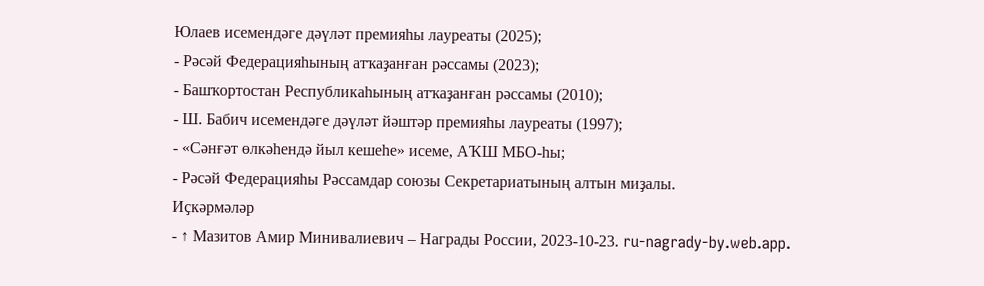Юлаев исемендәге дәүләт премияһы лауреаты (2025);
- Рәсәй Федерацияһының атҡаҙанған рәссамы (2023);
- Башҡортостан Республикаһының атҡаҙанған рәссамы (2010);
- Ш. Бабич исемендәге дәүләт йәштәр премияһы лауреаты (1997);
- «Сәнғәт өлкәһендә йыл кешеһе» исеме, АҠШ МБО-һы;
- Рәсәй Федерацияһы Рәссамдар союзы Секретариатының алтын миҙалы.
Иҫкәрмәләр
- ↑ Мазитов Амир Минивалиевич – Награды России, 2023-10-23. ru-nagrady-by.web.app.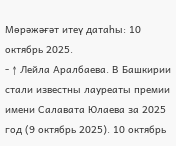Мөрәжәғәт итеү датаһы: 10 октябрь 2025.
- ↑ Лейла Аралбаева. В Башкирии стали известны лауреаты премии имени Салавата Юлаева за 2025 год (9 октябрь 2025). 10 октябрь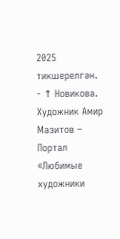2025 тикшерелгән.
- ↑ Новикова. Художник Амир Мазитов – Портал «Любимые художники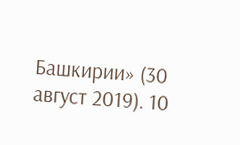Башкирии» (30 август 2019). 10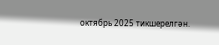октябрь 2025 тикшерелгән.